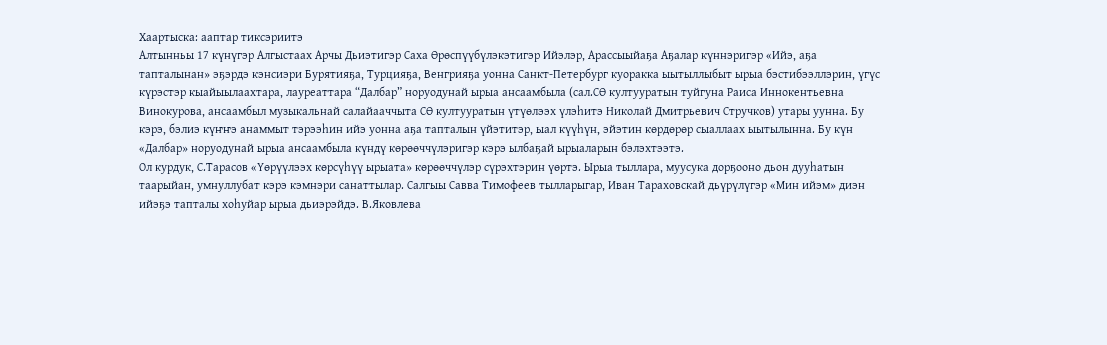Хаартыска: ааптар тиксэриитэ
Алтынньы 17 күнүгэр Алгыстаах Арчы Дьиэтигэр Саха Өрөспүүбүлэкэтигэр Ийэлэр, Арассыыйаҕа Аҕалар күннэригэр «Ийэ, аҕа тапталынан» эҕэрдэ кэнсиэри Бурятияҕа, Турцияҕа, Венгрияҕа уонна Санкт-Петербург куоракка ыытыллыбыт ырыа бэстибээллэрин, үгүс күрэстэр кыайыылаахтара, лауреаттара “Далбар” норуодунай ырыа ансаамбыла (сал.СӨ култууратын туйгуна Раиса Иннокентьевна Винокурова, ансаамбыл музыкальнай салайааччыта СӨ култууратын үтүөлээх үлэһитэ Николай Дмитрьевич Стручков) утары уунна. Бу кэрэ, бэлиэ күҥҥэ анаммыт тэрээһин ийэ уонна аҕа тапталын үйэтитэр, ыал күүһүн, эйэтин көрдөрөр сыаллаах ыытылынна. Бу күн «Далбар» норуодунай ырыа ансаамбыла күндү көрөөччүлэригэр кэрэ ылбаҕай ырыаларын бэлэхтээтэ.
Ол курдук, С.Тарасов «Үөрүүлээх көрсүһүү ырыата» көрөөччүлэр сүрэхтэрин үөртэ. Ырыа тыллара, муусука дорҕооно дьон дууһатын таарыйан, умнуллубат кэрэ кэмнэри санаттылар. Салгыы Савва Тимофеев тылларыгар, Иван Тараховскай дьүрүлүгэр «Мин ийэм» диэн ийэҕэ тапталы хоһуйар ырыа дьиэрэйдэ. В.Яковлева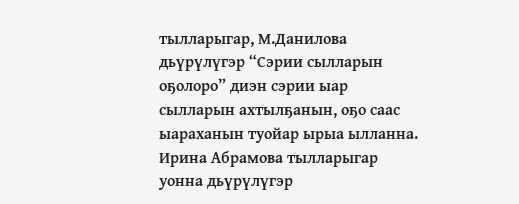тылларыгар, М.Данилова дьүрүлүгэр “Сэрии сылларын оҕолоро” диэн сэрии ыар сылларын ахтылҕанын, оҕо саас ыараханын туойар ырыа ылланна. Ирина Абрамова тылларыгар уонна дьүрүлүгэр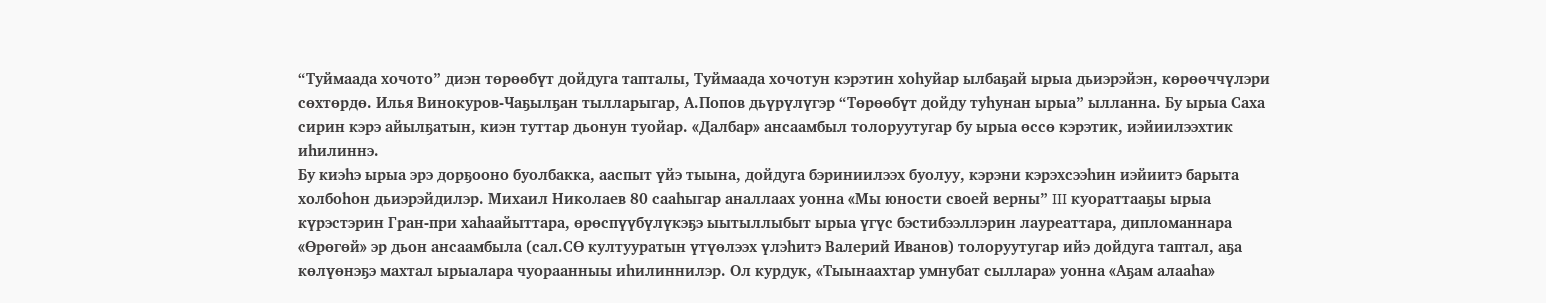“Туймаада хочото” диэн төрөөбүт дойдуга тапталы, Туймаада хочотун кэрэтин хоһуйар ылбаҕай ырыа дьиэрэйэн, көрөөччүлэри сөхтөрдө. Илья Винокуров-Чаҕылҕан тылларыгар, А.Попов дьүрүлүгэр “Төрөөбүт дойду туһунан ырыа” ылланна. Бу ырыа Саха сирин кэрэ айылҕатын, киэн туттар дьонун туойар. «Далбар» ансаамбыл толоруутугар бу ырыа өссө кэрэтик, иэйиилээхтик иһилиннэ.
Бу киэһэ ырыа эрэ дорҕооно буолбакка, ааспыт үйэ тыына, дойдуга бэриниилээх буолуу, кэрэни кэрэхсээһин иэйиитэ барыта холбоһон дьиэрэйдилэр. Михаил Николаев 80 сааһыгар аналлаах уонна «Мы юности своей верны” III куораттааҕы ырыа күрэстэрин Гран-при хаһаайыттара, өрөспүүбүлүкэҕэ ыытыллыбыт ырыа үгүс бэстибээллэрин лауреаттара, дипломаннара «Өрөгөй» эр дьон ансаамбыла (сал.СӨ култууратын үтүөлээх үлэһитэ Валерий Иванов) толоруутугар ийэ дойдуга таптал, аҕа көлүөнэҕэ махтал ырыалара чуораанныы иһилиннилэр. Ол курдук, «Тыынаахтар умнубат сыллара» уонна «Аҕам алааһа»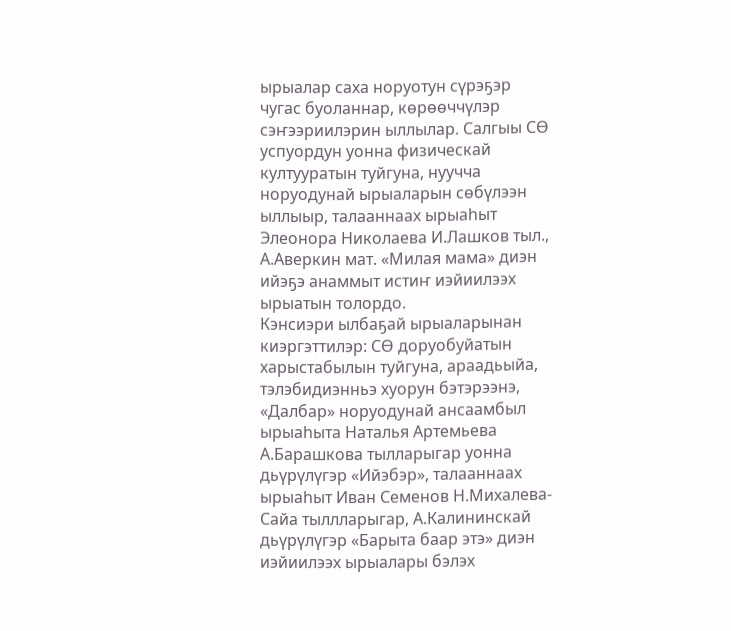ырыалар саха норуотун сүрэҕэр чугас буоланнар, көрөөччүлэр сэҥээриилэрин ыллылар. Салгыы СӨ успуордун уонна физическай култууратын туйгуна, нуучча норуодунай ырыаларын сөбүлээн ыллыыр, талааннаах ырыаһыт Элеонора Николаева И.Лашков тыл., А.Аверкин мат. «Милая мама» диэн ийэҕэ анаммыт истиҥ иэйиилээх ырыатын толордо.
Кэнсиэри ылбаҕай ырыаларынан киэргэттилэр: СӨ доруобуйатын харыстабылын туйгуна, араадьыйа, тэлэбидиэнньэ хуорун бэтэрээнэ, «Далбар» норуодунай ансаамбыл ырыаһыта Наталья Артемьева А.Барашкова тылларыгар уонна дьүрүлүгэр «Ийэбэр», талааннаах ырыаһыт Иван Семенов Н.Михалева-Сайа тыллларыгар, А.Калининскай дьүрүлүгэр «Барыта баар этэ» диэн иэйиилээх ырыалары бэлэх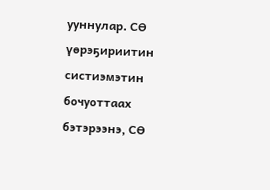ууннулар. СӨ үөрэҕириитин систиэмэтин бочуоттаах бэтэрээнэ, СӨ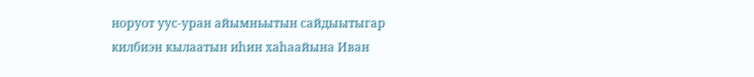норуот уус-уран айымньытын сайдыытыгар килбиэн кылаатын иһин хаһаайына Иван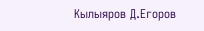Кылыяров Д.Егоров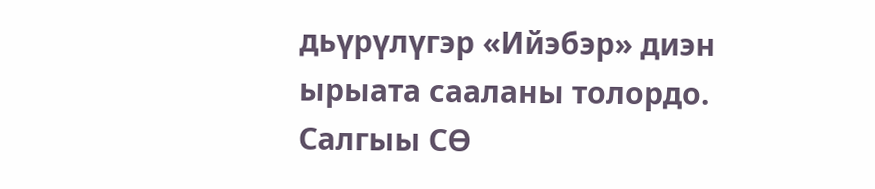дьүрүлүгэр «Ийэбэр» диэн ырыата сааланы толордо. Салгыы СӨ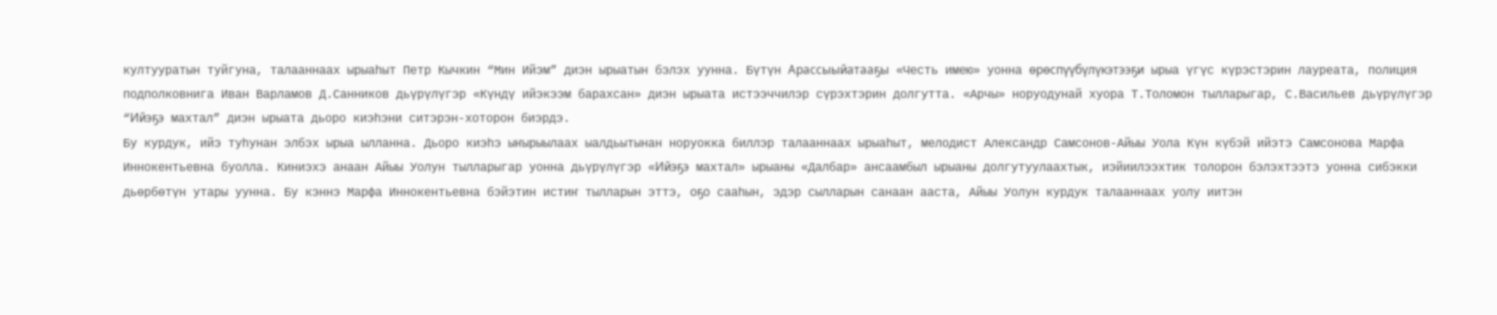култууратын туйгуна, талааннаах ырыаһыт Петр Кычкин “Мин Ийэм” диэн ырыатын бэлэх уунна. Бүтүн Арассыыйатааҕы «Честь имею» уонна өрөспүүбүлүкэтээҕи ырыа үгүс күрэстэрин лауреата, полиция подполковнига Иван Варламов Д.Санников дьүрүлүгэр «Күндү ийэкээм барахсан» диэн ырыата истээччилэр сүрэхтэрин долгутта. «Арчы» норуодунай хуора Т.Толомон тылларыгар, С.Васильев дьүрүлүгэр “Ийэҕэ махтал” диэн ырыата дьоро киэһэни ситэрэн-хоторон биэрдэ.
Бу курдук, ийэ туһунан элбэх ырыа ылланна. Дьоро киэһэ ыҥырыылаах ыалдьытынан норуокка биллэр талааннаах ырыаһыт, мелодист Александр Самсонов-Айыы Уола Күн күбэй ийэтэ Самсонова Марфа Иннокентьевна буолла. Киниэхэ анаан Айыы Уолун тылларыгар уонна дьүрүлүгэр «Ийэҕэ махтал» ырыаны «Далбар» ансаамбыл ырыаны долгутуулаахтык, иэйиилээхтик толорон бэлэхтээтэ уонна сибэкки дьөрбөтүн утары уунна. Бу кэннэ Марфа Иннокентьевна бэйэтин истиҥ тылларын эттэ, оҕо сааһын, эдэр сылларын санаан ааста, Айыы Уолун курдук талааннаах уолу иитэн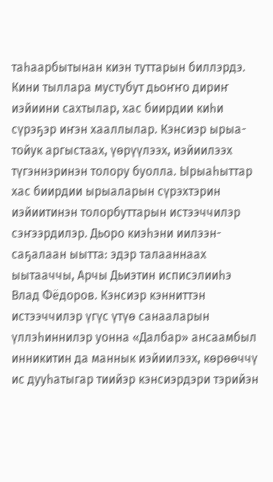таһаарбытынан киэн туттарын биллэрдэ.
Кини тыллара мустубут дьоҥҥо дириҥ иэйиини сахтылар, хас биирдии киһи сүрэҕэр иҥэн хааллылар. Кэнсиэр ырыа-тойук аргыстаах, үөрүүлээх, иэйиилээх түгэннэринэн толору буолла. Ырыаһыттар хас биирдии ырыаларын сүрэхтэрин иэйиитинэн толорбуттарын истээччилэр сэҥээрдилэр. Дьоро киэһэни иилээн-саҕалаан ыытта: эдэр талааннаах ыытааччы, Арчы Дьиэтин исписэлииһэ Влад Фёдоров. Кэнсиэр кэнниттэн истээччилэр үгүс үтүө санааларын үллэһиннилэр уонна «Далбар» ансаамбыл инникитин да маннык иэйиилээх, көрөөччү ис дууһатыгар тиийэр кэнсиэрдэри тэрийэн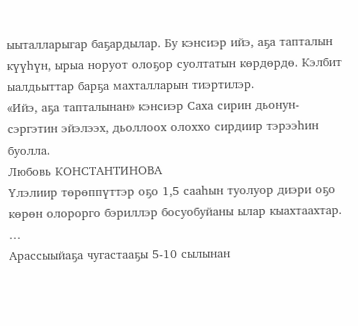ыыталларыгар баҕардылар. Бу кэнсиэр ийэ, аҕа тапталын күүһүн, ырыа норуот олоҕор суолтатын көрдөрдө. Кэлбит ыалдьыттар барҕа махталларын тиэртилэр.
«Ийэ, аҕа тапталынан» кэнсиэр Саха сирин дьонун-сэргэтин эйэлээх, дьоллоох олоххо сирдиир тэрээһин буолла.
Любовь КОНСТАНТИНОВА
Үлэлиир төрөппүттэр оҕо 1,5 сааһын туолуор диэри оҕо көрөн олорорго бэриллэр босуобуйаны ылар кыахтаахтар. …
Арассыыйаҕа чугастааҕы 5-10 сылынан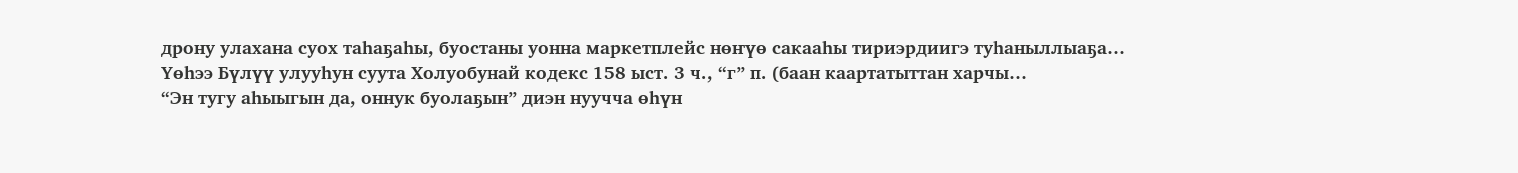дрону улахана суох таһаҕаһы, буостаны уонна маркетплейс нөҥүө сакааһы тириэрдиигэ туһаныллыаҕа…
Үөһээ Бүлүү улууһун суута Холуобунай кодекс 158 ыст. 3 ч., “г” п. (баан каартатыттан харчы…
“Эн тугу аһыыгын да, оннук буолаҕын” диэн нуучча өһүн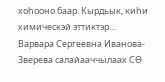хоһооно баар. Кырдьык, киһи химическэй эттиктэр…
Варвара Сергеевна Иванова-Зверева салайааччылаах СӨ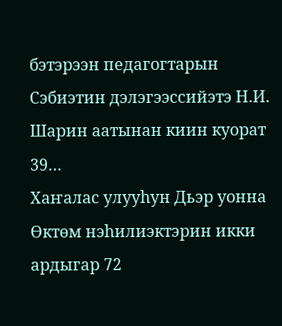бэтэрээн педагогтарын Сэбиэтин дэлэгээссийэтэ Н.И. Шарин аатынан киин куорат 39…
Хаҥалас улууһун Дьэр уонна Өктөм нэһилиэктэрин икки ардыгар 72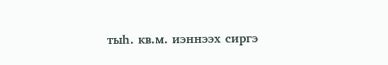тыһ. кв.м. иэннээх сиргэ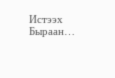Истээх Быраан…